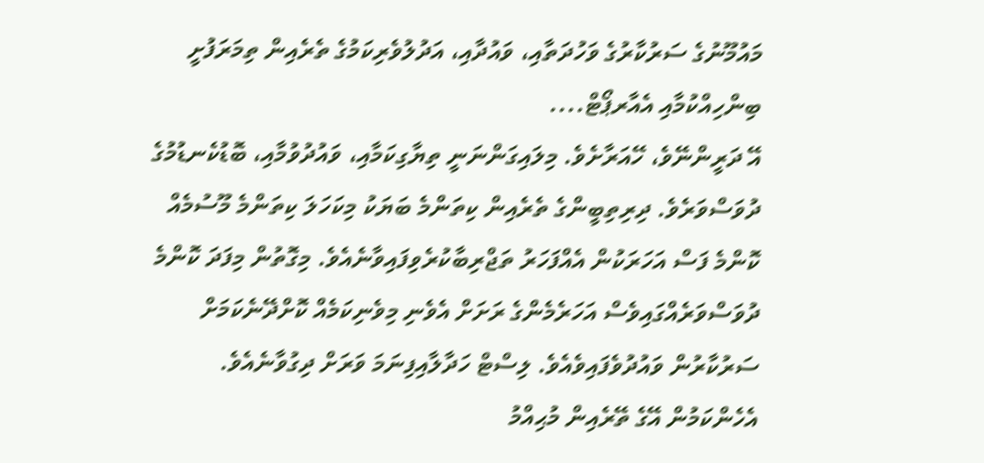މައުމޫނުގެ ސަރުކާރުގެ ވަހުދަތާއި، ވައުދާއި، އަދުލުވެރިކަމުގެ ތެރެއިން ތިމަރަފުށީ ބިންހިއްކުމާއި އެއާރޕޯޓް....
އޭ ދަރީންނޭވެ، ހޭއަރާށެވެ. މިލައިގަންނަނީ ތިޔާގިކަމާއި، ވައުދުވުމާއި، ބޮޑުކެނޑުމުގެ ދުވަސްވަރެވެ. ދިރިތިބީންގެ ތެރެއިން ކިތަންމެ ބަޔަކު މިކަހަލަ ކިތަންމެ މޫސުމެއް ކޮންމެ ފަސް އަހަރަކުން އެއްފަހަރު ތަޖްރިބާކުރެވިފައިވާނެއެވެ. މިގޮތުން މިފަދަ ކޮންމެ ދުވަސްވަރެއްގައިވެސް އަހަރެމެންގެ ރަށަށް އެވެނި މިވެނިކަމެއް ކޮށްދޭނެކަމަށް ސަރުކާރުން ވައުދުވެފައިވެއެވެ. ލިސްޓް ހަދާލާއިފިނަމަ ވަރަށް ދިގުވާނެއެވެ. އެހެންކަމުން އޭގެ ތޭރެއިން މުޙިއްމު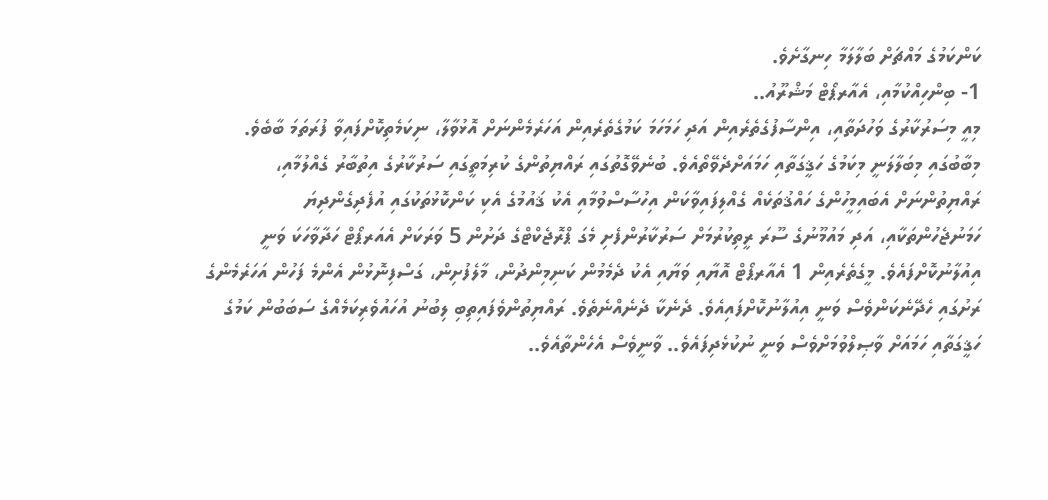ކަންކަމުގެ މައްޗަށް ބަލާލަމާ ހިނގާށެވެ.
1- ބިންހިއްކުމާއި، އެއާރޕޯޓް މަޝްރޫއު..
މިއީ މިސަރުކާރުގެ ވަހުދަތާއި، އިންސާފުގެތެރެއިން އަދި ހަމަހަމަ ކަމުގެތެރެއިން އަހަރެމެންނަށް އޮޅުވާލާ، ނިކަމެތިކޮށްފައިވާ ފުރަތަމަ ބާބެވެ. މިބާބުގައި މިބަލާލަނީ މިކަމުގެ ހަޤީގަތާއި ހަމައަށްދެވޭތޯއެވެ. ބުނެވޭގޮތުގައި ރައްޔިތުންގެ ކުރިމަތީގައި ސަރުކާރުގެ އިތުބާރު ގެއްލުމާއި، ރައްޔިތުންނަށް އެބައިމީހުންގެ ހައްޤުތަކެއް ގެއްލިފައިވާކަން އިހުސާސްވުމާއި އެކު ޤައުމުގެ އެކި ކަންކޮޅުތަކުގައި އުފެދިގެންދިޔަ ހަމަނުޖެހުންތަކާއި، އަދި މައުމޫނުގެ ސޫރަ ރީތިކުރުމަށް ސަރުކާރުންފެށި މެގަ ޕްރޮޖެކްޓްގެ ދަށުން 5 ވަރަކަށް އެއަރޕޯޓް ހަދާވާހަކަ ވަނީ އިއުލާނުކޮށްފައެވެ. މީގެތެރެއިން 1 އެއާރޕޯޓް އޮޔާއި ވަޔާއި އެކު ދެމެމުން ކަނިމިންދުން، މާލެފުށިން، ގަސްފިނޮޅުން އެންމެ ފަހުން އަހަރެމެންގެ ރަށުގައި ހެދޭނެކަންވެސް ވަނީ އިއުލާނުކޮށްފައިއެވެ. ދެނެކާ ދެނެއްނެތެވެ. ރައްޔިތުންވެފައިތިބި ލިބުނު އުހައުވެރިކަމެއްގެ ސަބަބުން ކަމުގެ ހަޤީގަތާއި ހަމައަށް ވާޞިލްވުމަށްވެސް ވަނީ ނުކުޅެދިފައެވެ.. ވާނީވެސް އެހެންތާއެވެ..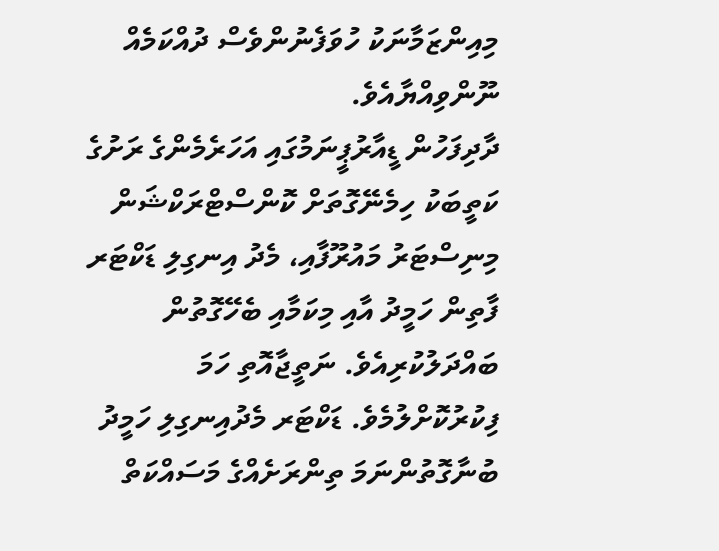މިއިންޒަމާނަކު ހުވަފެނުންވެސް ދުއްކަމެއް ނޫންވިއްޔާއެވެ.
ދާދިފަހުން ޑީއާރުޕީނަމުގައި އަހަރެމެންގެ ރަށުގެ ކަތީބަކު ހިމެނޭގޮތަށް ކޮންސްޓްރަކްޝަން މިނިސްޓަރު މައުރޫފާއި، މެދު އިނގިލި ޑަކްޓަރ ފާތިން ހަމީދު އާއި މިކަމާއި ބެހޭގޮތުން ބައްދަލުކުރިއެވެ. ނަތީޖާއޮތި ހަމަ ފިކުރުކޮށްލުމެވެ. ޑަކްޓަރ މެދުއިނގިލި ހަމީދު ބުނާގޮތުންނަމަ ތިންރަށެއްގެ މަސައްކަތް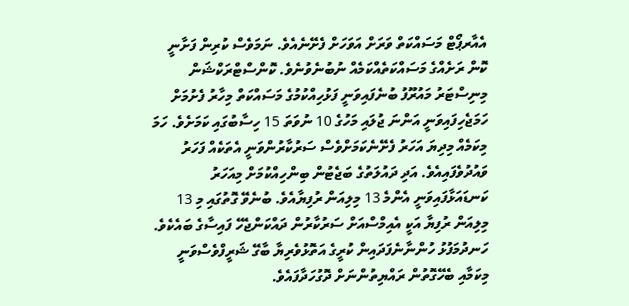އެއާރޕޯޓް މަސައްކަތް ވަރަށް އަވަހަށް ފެށޭނެއެވެ. ނަމަވެސް ކުރިން ފަށާނީ ކޮން ރަށެއްގެ މަސައްކަތެއްކަމެއް ނުބުނެވުނެވެ. ކޮންސްޓްރަކްޝަން މިނިސްޓަރު މައުރޫފު ބުނެފައިވަނީ ފަޅުހިއްކުމުގެ މަސައްކަތް މިހާރު ފެށުމަށް ހަމަޖެހިފައިވަނީ އަންނަ ޖުލައި މަހުގެ 10 ނުވަތަ 15 ހިސާބުގައި ކަމަށެވެ. ހަމަ މިކަމެއް މިދިޔަ އަހަރު ފެށޭނެކަމަށްވެސް ސަރުކާރުންވަނީ އެތަކެއް ފަހަރު ވައުދުވެފައިއެވެ. އަދި ދައުލަތުގެ ބަޖެޓުން ބިންހިއްކުމަށް މިއަހަރު ކަނޑައަޅާފައިވަނީ އެންމެ 13 މިލިއަން ރުފިޔާއެވެ. ބުނެވޭ ގޮތުގައި މި 13 މިލިއަން ރުފިޔާ އަކީ އެއިމްސްއަށް ސަރުކާރުން ދައްކަންޖެހޭ ފައިސާގެ ބައެކެވެ. ހަނދުމަފުޅު ހުންނާނެފަދައިން ކުރީގެ އަތޮޅުވެރިޔާ ބާގޭ ޝަރީފްވެސްވަނީ މިކަމާއި ބެހޭގޮތުން ރައްޔިތުންނަށް ދޮގުހަދާފައެވެ.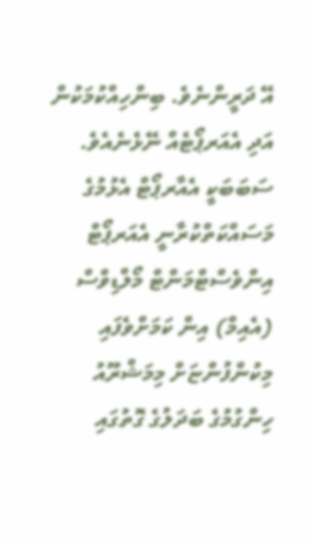އޭ ދަރީންނެވެ. ބިންހިއްކުމަކުން އަދި އެއަރޕޯޓެއް ނޭޅެނެއެވެ. ސަބަބަކީ އެއާރޕޯޓް އެޅުމުގެ މަސައްކަތްކުރާނީ އެއަރޕޯޓް އިންވެސްޓްމަންޓް މޯލްޑިވްސް (އެއިމް) އިން ކަމަށްވެފައި މިކުންފުންޏަށް މިމަޝްރޫއު ހިންގުމުގެ ބަދަލުގެ ގޮތުގައި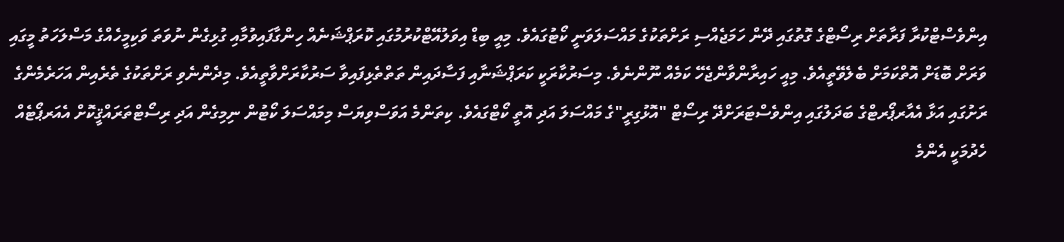އިންވެސްޓްކުރާ ފަރާތަށް ރިސޯޓްގެ ގޮތުގައި ދޭން ހަމަޖެއްސި ރަށްތަކުގެ މައްސަލަވަނީ ކޯޓުގައެވެ. މިއީ ބިޑް އިވަލުއޭޓްކުރުމުގައި ކޮރަޕްޝަނެއް ހިންގާފައިވުމާއި ގުޅިގެން ނުވަތަ ވަކިމީހެއްގެ މަސްލަހަތު މީގައި ވަރަށް ބޮޑަށް އޮތްކަމަށް ބެލެވޭތީއެވެ. މިއީ ހައިރާންވާންޖެހޭ ކަމެއް ނޫންނެވެ. މިސަރުކާރަކީ ކަރަޕްޝަނާއި ފަސާދައިން ތަތްތެޅިފައިވާ ސަރުކާރަށްވާތީއެވެ. މިދެންނެވި ރަށްތަކުގެ ތެރެއިން އަހަރެމެންގެ ރަށުގައި އަޅާ އެއާރޕޯރޓްގެ ބަދަލުގައި އިންވެސްޓަރަށްދޭ ރިސޯޓް "އޮޅުގިރީ"ގެ މައްސަލަ އަދި އޮތީ ކޯޓްގައެވެ. ކިތަންމެ އަވަސްވިޔަސް މިމައްސަލަ ކޯޓުން ނިމިގެން އަދި ރިސޯޓްތަރައްޤީކޮށް އެއަރޕޯޓެއް ހެދުމަކީ އެންމެ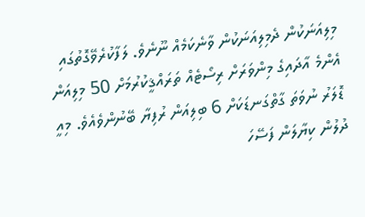މިލިއަނަކުން ދެމިލިއަނަކުން ވާނެކަމެއް ނޫނެވެ. ލަފާކުރެވޭގޮތުގައި އެންމެ އާދައިގެ މިންވަރަށް ރިސޯޓެއް ތަރައްޤީކުރުމަށް 50 މިލިއަން ޑޮލަރު ނުވަތަ ގާތްގަނޑަކަށް 6 ބިލިއަން ރުފިޔާ ބޭނުންވެއެވެ. މިއީ ދުލުން ކިޔާލަން ފަސޭހަ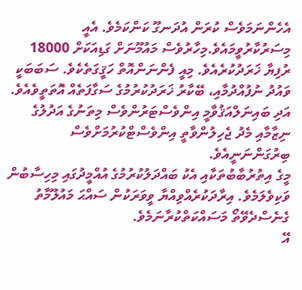އެހެންނަމަވެސް ކުރަން އުދަނގޫ ކަންކަމެވެ. އެއީ މިސަރުކާރުވީމައެވެ.މިހާރުވެސް މައުމޫނަށް ގަޑިއަކަށް 18000 ރުފިޔާ ޚަރަދުކުރެއެވެ. މިއީ ފެންނަންއޮތް ހަޤީގަތެކެވެ. ސަބަބަކީ ވައުދު ނުފުއްދުމާއި، ބޭކާރު ޚަރަދުކުރުމުގެ ސަގާފަތެއް އޮތަތީވެއެވެ. އަދި ބައިނަލްއަޤުވާމީ އިންވެސްޓަރުންވެސް މިތަނުގެ އަދުލުގެ ނިޒާމާއި މެދު ޖެހިލުންވާތީ އިންވެސްޓްކުރުމަށްވެސް ބިރުގަންނަނީއެވެ.
މީގެ އިތުރުބާބުތަކާއި އެކު ބައްދަލުކުރުމުގެ އުއްމީދުގައި މިހިސާބުން ވަކިވެލަމެވެ. އިރާދަކުރެއްވިއްޔާ ވީވަރަކުން ސައްޙަ މައުލޫމާތު ގެނެސްދެވޭތޯ މަސައްކަތްކުރާނަމެވެ.
އޭ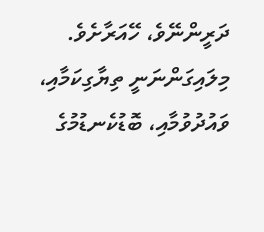ދަރީންނޭވެ، ހޭއަރާށެވެ. މިލައިގަންނަނީ ތިޔާގިކަމާއި، ވައުދުވުމާއި، ބޮޑުކެނޑުމުގެ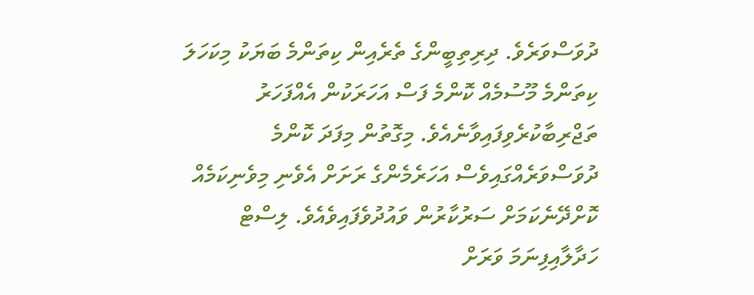ދުވަސްވަރެވެ. ދިރިތިބީންގެ ތެރެއިން ކިތަންމެ ބަޔަކު މިކަހަލަ ކިތަންމެ މޫސުމެއް ކޮންމެ ފަސް އަހަރަކުން އެއްފަހަރު ތަޖްރިބާކުރެވިފައިވާނެއެވެ. މިގޮތުން މިފަދަ ކޮންމެ ދުވަސްވަރެއްގައިވެސް އަހަރެމެންގެ ރަށަށް އެވެނި މިވެނިކަމެއް ކޮށްދޭނެކަމަށް ސަރުކާރުން ވައުދުވެފައިވެއެވެ. ލިސްޓް ހަދާލާއިފިނަމަ ވަރަށް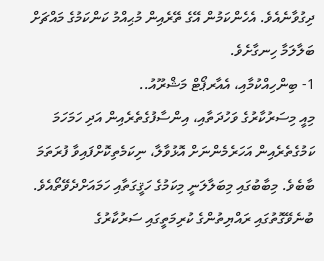ދިގުވާނެއެވެ. އެހެންކަމުން އޭގެ ތޭރެއިން މުޙިއްމު ކަންކަމުގެ މައްޗަށް ބަލާލަމާ ހިނގާށެވެ.
1- ބިންހިއްކުމާއި، އެއާރޕޯޓް މަޝްރޫއު..
މިއީ މިސަރުކާރުގެ ވަހުދަތާއި، އިންސާފުގެތެރެއިން އަދި ހަމަހަމަ ކަމުގެތެރެއިން އަހަރެމެންނަށް އޮޅުވާލާ، ނިކަމެތިކޮށްފައިވާ ފުރަތަމަ ބާބެވެ. މިބާބުގައި މިބަލާލަނީ މިކަމުގެ ހަޤީގަތާއި ހަމައަށްދެވޭތޯއެވެ. ބުނެވޭގޮތުގައި ރައްޔިތުންގެ ކުރިމަތީގައި ސަރުކާރުގެ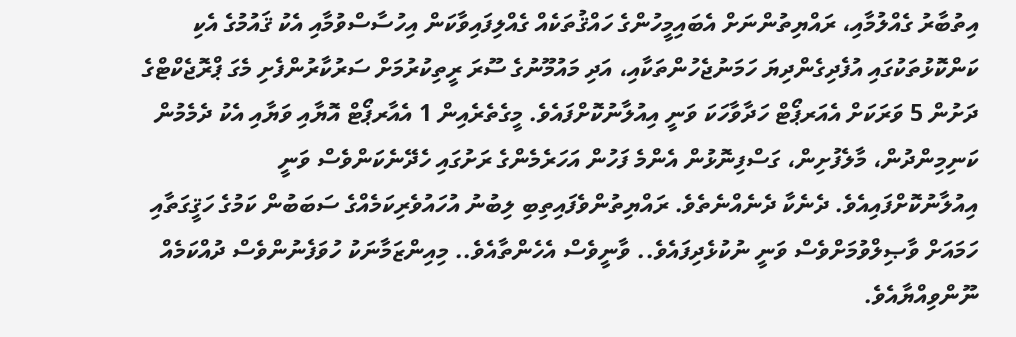އިތުބާރު ގެއްލުމާއި، ރައްޔިތުންނަށް އެބައިމީހުންގެ ހައްޤުތަކެއް ގެއްލިފައިވާކަން އިހުސާސްވުމާއި އެކު ޤައުމުގެ އެކި ކަންކޮޅުތަކުގައި އުފެދިގެންދިޔަ ހަމަނުޖެހުންތަކާއި، އަދި މައުމޫނުގެ ސޫރަ ރީތިކުރުމަށް ސަރުކާރުންފެށި މެގަ ޕްރޮޖެކްޓްގެ ދަށުން 5 ވަރަކަށް އެއަރޕޯޓް ހަދާވާހަކަ ވަނީ އިއުލާނުކޮށްފައެވެ. މީގެތެރެއިން 1 އެއާރޕޯޓް އޮޔާއި ވަޔާއި އެކު ދެމެމުން ކަނިމިންދުން، މާލެފުށިން، ގަސްފިނޮޅުން އެންމެ ފަހުން އަހަރެމެންގެ ރަށުގައި ހެދޭނެކަންވެސް ވަނީ އިއުލާނުކޮށްފައިއެވެ. ދެނެކާ ދެނެއްނެތެވެ. ރައްޔިތުންވެފައިތިބި ލިބުނު އުހައުވެރިކަމެއްގެ ސަބަބުން ކަމުގެ ހަޤީގަތާއި ހަމައަށް ވާޞިލްވުމަށްވެސް ވަނީ ނުކުޅެދިފައެވެ.. ވާނީވެސް އެހެންތާއެވެ.. މިއިންޒަމާނަކު ހުވަފެނުންވެސް ދުއްކަމެއް ނޫންވިއްޔާއެވެ.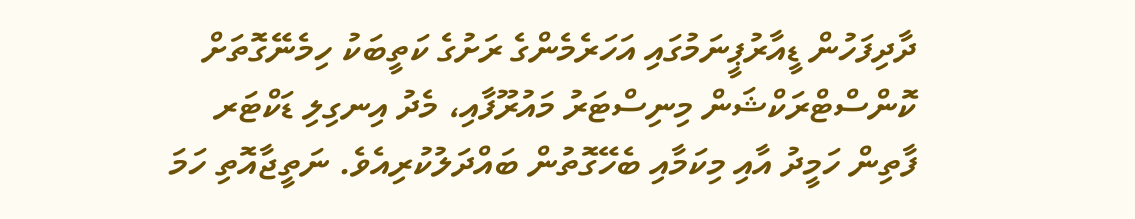ދާދިފަހުން ޑީއާރުޕީނަމުގައި އަހަރެމެންގެ ރަށުގެ ކަތީބަކު ހިމެނޭގޮތަށް ކޮންސްޓްރަކްޝަން މިނިސްޓަރު މައުރޫފާއި، މެދު އިނގިލި ޑަކްޓަރ ފާތިން ހަމީދު އާއި މިކަމާއި ބެހޭގޮތުން ބައްދަލުކުރިއެވެ. ނަތީޖާއޮތި ހަމަ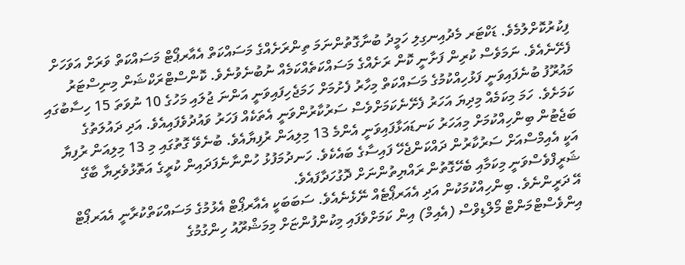ފިކުރުކޮށްލުމެވެ. ޑަކްޓަރ މެދުއިނގިލި ހަމީދު ބުނާގޮތުންނަމަ ތިންރަށެއްގެ މަސައްކަތް އެއާރޕޯޓް މަސައްކަތް ވަރަށް އަވަހަށް ފެށޭނެއެވެ. ނަމަވެސް ކުރިން ފަށާނީ ކޮން ރަށެއްގެ މަސައްކަތެއްކަމެއް ނުބުނެވުނެވެ. ކޮންސްޓްރަކްޝަން މިނިސްޓަރު މައުރޫފު ބުނެފައިވަނީ ފަޅުހިއްކުމުގެ މަސައްކަތް މިހާރު ފެށުމަށް ހަމަޖެހިފައިވަނީ އަންނަ ޖުލައި މަހުގެ 10 ނުވަތަ 15 ހިސާބުގައި ކަމަށެވެ. ހަމަ މިކަމެއް މިދިޔަ އަހަރު ފެށޭނެކަމަށްވެސް ސަރުކާރުންވަނީ އެތަކެއް ފަހަރު ވައުދުވެފައިއެވެ. އަދި ދައުލަތުގެ ބަޖެޓުން ބިންހިއްކުމަށް މިއަހަރު ކަނޑައަޅާފައިވަނީ އެންމެ 13 މިލިއަން ރުފިޔާއެވެ. ބުނެވޭ ގޮތުގައި މި 13 މިލިއަން ރުފިޔާ އަކީ އެއިމްސްއަށް ސަރުކާރުން ދައްކަންޖެހޭ ފައިސާގެ ބައެކެވެ. ހަނދުމަފުޅު ހުންނާނެފަދައިން ކުރީގެ އަތޮޅުވެރިޔާ ބާގޭ ޝަރީފްވެސްވަނީ މިކަމާއި ބެހޭގޮތުން ރައްޔިތުންނަށް ދޮގުހަދާފައެވެ.
އޭ ދަރީންނެވެ. ބިންހިއްކުމަކުން އަދި އެއަރޕޯޓެއް ނޭޅެނެއެވެ. ސަބަބަކީ އެއާރޕޯޓް އެޅުމުގެ މަސައްކަތްކުރާނީ އެއަރޕޯޓް އިންވެސްޓްމަންޓް މޯލްޑިވްސް (އެއިމް) އިން ކަމަށްވެފައި މިކުންފުންޏަށް މިމަޝްރޫއު ހިންގުމުގެ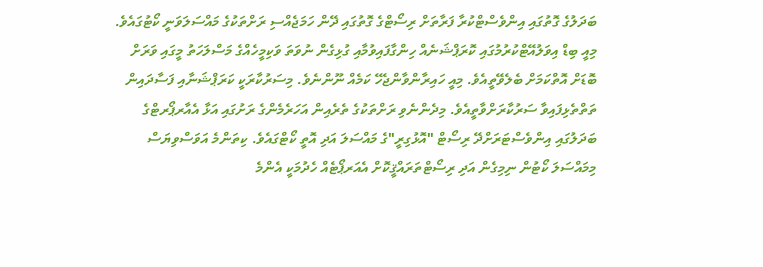ބަދަލުގެ ގޮތުގައި އިންވެސްޓްކުރާ ފަރާތަށް ރިސޯޓްގެ ގޮތުގައި ދޭން ހަމަޖެއްސި ރަށްތަކުގެ މައްސަލަވަނީ ކޯޓުގައެވެ. މިއީ ބިޑް އިވަލުއޭޓްކުރުމުގައި ކޮރަޕްޝަނެއް ހިންގާފައިވުމާއި ގުޅިގެން ނުވަތަ ވަކިމީހެއްގެ މަސްލަހަތު މީގައި ވަރަށް ބޮޑަށް އޮތްކަމަށް ބެލެވޭތީއެވެ. މިއީ ހައިރާންވާންޖެހޭ ކަމެއް ނޫންނެވެ. މިސަރުކާރަކީ ކަރަޕްޝަނާއި ފަސާދައިން ތަތްތެޅިފައިވާ ސަރުކާރަށްވާތީއެވެ. މިދެންނެވި ރަށްތަކުގެ ތެރެއިން އަހަރެމެންގެ ރަށުގައި އަޅާ އެއާރޕޯރޓްގެ ބަދަލުގައި އިންވެސްޓަރަށްދޭ ރިސޯޓް "އޮޅުގިރީ"ގެ މައްސަލަ އަދި އޮތީ ކޯޓްގައެވެ. ކިތަންމެ އަވަސްވިޔަސް މިމައްސަލަ ކޯޓުން ނިމިގެން އަދި ރިސޯޓްތަރައްޤީކޮށް އެއަރޕޯޓެއް ހެދުމަކީ އެންމެ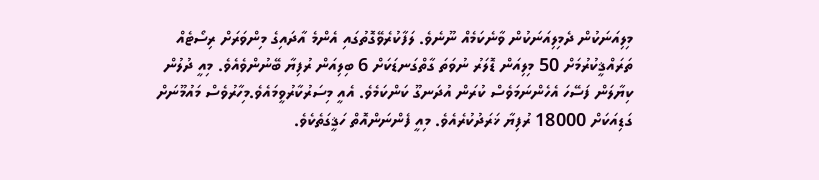މިލިއަނަކުން ދެމިލިއަނަކުން ވާނެކަމެއް ނޫނެވެ. ލަފާކުރެވޭގޮތުގައި އެންމެ އާދައިގެ މިންވަރަށް ރިސޯޓެއް ތަރައްޤީކުރުމަށް 50 މިލިއަން ޑޮލަރު ނުވަތަ ގާތްގަނޑަކަށް 6 ބިލިއަން ރުފިޔާ ބޭނުންވެއެވެ. މިއީ ދުލުން ކިޔާލަން ފަސޭހަ އެހެންނަމަވެސް ކުރަން އުދަނގޫ ކަންކަމެވެ. އެއީ މިސަރުކާރުވީމައެވެ.މިހާރުވެސް މައުމޫނަށް ގަޑިއަކަށް 18000 ރުފިޔާ ޚަރަދުކުރެއެވެ. މިއީ ފެންނަންއޮތް ހަޤީގަތެކެވެ.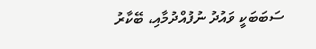ސަބަބަކީ ވައުދު ނުފުއްދުމާއި، ބޭކާރު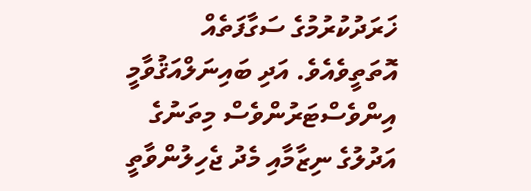ޚަރަދުކުރުމުގެ ސަގާފަތެއް އޮތަތީވެއެވެ. އަދި ބައިނަލްއަޤުވާމީ އިންވެސްޓަރުންވެސް މިތަނުގެ އަދުލުގެ ނިޒާމާއި މެދު ޖެހިލުންވާތީ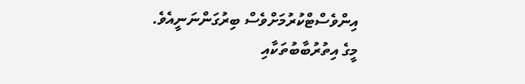އިންވެސްޓްކުރުމަށްވެސް ބިރުގަންނަނީއެވެ.
މީގެ އިތުރުބާބުތަކާއި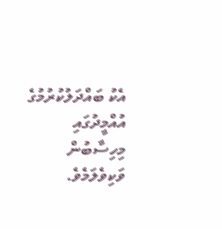އެކު ބައްދަލުކުރުމުގެ އުއްމީދުގައި މިހިސާބުން ވަކިވެލަމެވެ.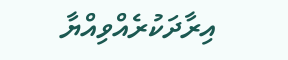އިރާދަކުރެއްވިއްޔާ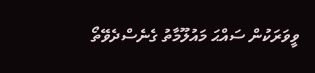ވީވަރަކުން ސައްޙަ މައުލޫމާތު ގެނެސްދެވޭތޯ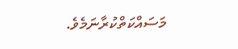މަސައްކަތްކުރާނަމެވެ.